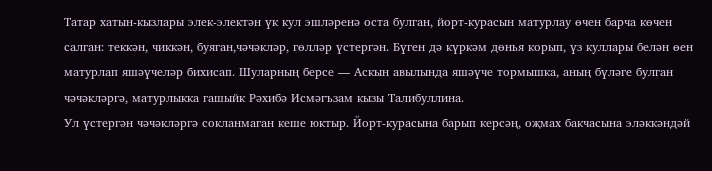Татар хатын-кызлары элек-электән үк кул эшләренә оста булган, йорт-курасын матурлау өчен барча көчен салган: теккән, чиккән, буяган,чәчәкләр, гөлләр үстергән. Бүген дә күркәм дөнья корып, үз куллары белән өен матурлап яшәүчеләр бихисап. Шуларның берсе — Аскын авылында яшәүче тормышка, аның бүләге булган чәчәкләргә, матурлыкка гашыйк Рәхибә Исмәгъзам кызы Талибуллина.
Ул үстергән чәчәкләргә сокланмаган кеше юктыр. Йорт-курасына барып керсәң, оҗмах бакчасына эләккәндәй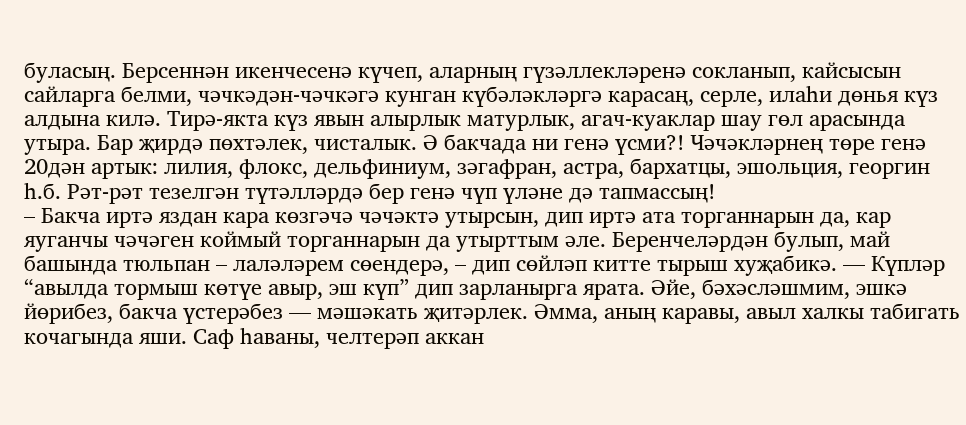буласың. Берсеннән икенчесенә күчеп, аларның гүзәллекләренә сокланып, кайсысын сайларга белми, чәчкәдән-чәчкәгә кунган күбәләкләргә карасаң, серле, илаһи дөнья күз алдына килә. Тирә-якта күз явын алырлык матурлык, агач-куаклар шау гөл арасында утыра. Бар җирдә пөхтәлек, чисталык. Ә бакчада ни генә үсми?! Чәчәкләрнең төре генә 20дән артык: лилия, флокс, дельфиниум, зәгафран, астра, бархатцы, эшольция, георгин һ.б. Рәт-рәт тезелгән түтәлләрдә бер генә чүп үләне дә тапмассың!
– Бакча иртә яздан кара көзгәчә чәчәктә утырсын, дип иртә ата торганнарын да, кар яуганчы чәчәген коймый торганнарын да утырттым әле. Беренчеләрдән булып, май башында тюльпан – лаләләрем сөендерә, – дип сөйләп китте тырыш хуҗабикә. — Күпләр “авылда тормыш көтүе авыр, эш күп” дип зарланырга ярата. Әйе, бәхәсләшмим, эшкә йөрибез, бакча үстерәбез — мәшәкать җитәрлек. Әмма, аның каравы, авыл халкы табигать кочагында яши. Саф һаваны, челтерәп аккан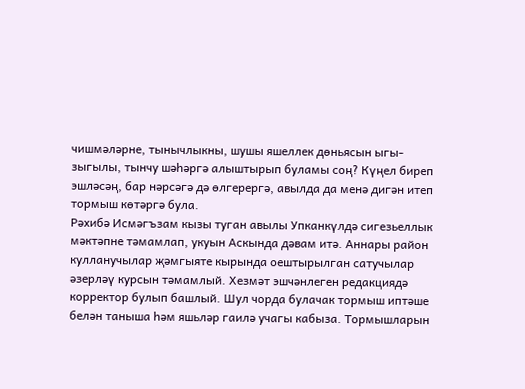чишмәләрне, тынычлыкны, шушы яшеллек дөньясын ыгы-зыгылы, тынчу шәһәргә алыштырып буламы соң? Күңел биреп эшләсәң, бар нәрсәгә дә өлгерергә, авылда да менә дигән итеп тормыш көтәргә була.
Рәхибә Исмәгъзам кызы туган авылы Упканкүлдә сигезьеллык мәктәпне тәмамлап, укуын Аскында дәвам итә. Аннары район кулланучылар җәмгыяте кырында оештырылган сатучылар әзерләү курсын тәмамлый. Хезмәт эшчәнлеген редакциядә корректор булып башлый. Шул чорда булачак тормыш иптәше белән таныша һәм яшьләр гаилә учагы кабыза. Тормышларын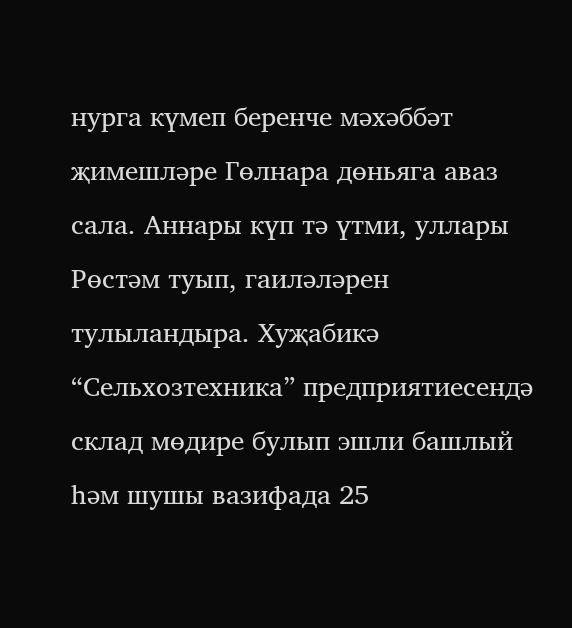нурга күмеп беренче мәхәббәт җимешләре Гөлнара дөньяга аваз сала. Аннары күп тә үтми, уллары Рөстәм туып, гаиләләрен тулыландыра. Хуҗабикә “Сельхозтехника” предприятиесендә склад мөдире булып эшли башлый һәм шушы вазифада 25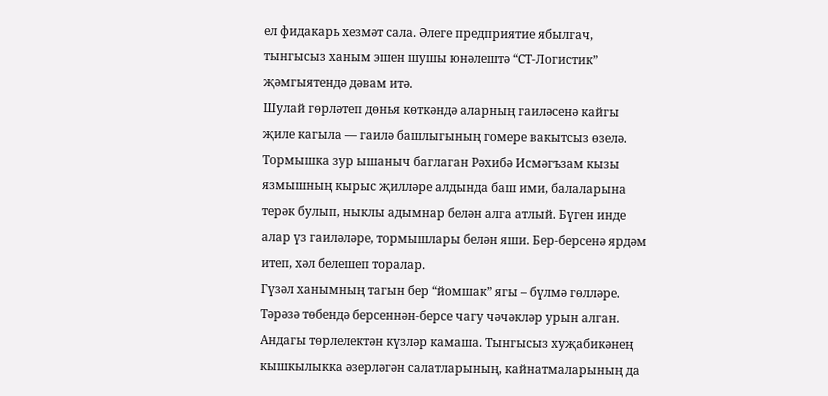ел фидакарь хезмәт сала. Әлеге предприятие ябылгач, тынгысыз ханым эшен шушы юнәлештә “СТ-Логистик” җәмгыятендә дәвам итә.
Шулай гөрләтеп дөнья көткәндә аларның гаиләсенә кайгы җиле кагыла — гаилә башлыгының гомере вакытсыз өзелә. Тормышка зур ышаныч баглаган Рәхибә Исмәгъзам кызы язмышның кырыс җилләре алдында баш ими, балаларына терәк булып, ныклы адымнар белән алга атлый. Бүген инде алар үз гаиләләре, тормышлары белән яши. Бер-берсенә ярдәм итеп, хәл белешеп торалар.
Гүзәл ханымның тагын бер “йомшак” ягы – бүлмә гөлләре. Тәрәзә төбендә берсеннән-берсе чагу чәчәкләр урын алган. Андагы төрлелектән күзләр камаша. Тынгысыз хуҗабикәнең кышкылыкка әзерләгән салатларының, кайнатмаларының да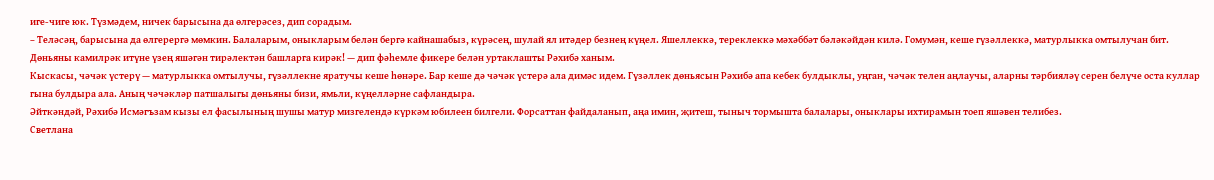иге-чиге юк. Түзмәдем, ничек барысына да өлгерәсез, дип сорадым.
– Теләсәң, барысына да өлгерергә мөмкин. Балаларым, оныкларым белән бергә кайнашабыз, күрәсең, шулай ял итәдер безнең күңел. Яшеллеккә, тереклеккә мәхәббәт бәләкәйдән килә. Гомумән, кеше гүзәллеккә, матурлыкка омтылучан бит. Дөньяны камилрәк итүне үзең яшәгән тирәлектән башларга кирәк! — дип фәһемле фикере белән уртаклашты Рәхибә ханым.
Кыскасы, чәчәк үстерү — матурлыкка омтылучы, гүзәллекне яратучы кеше һөнәре. Бар кеше дә чәчәк үстерә ала димәс идем. Гүзәллек дөньясын Рәхибә апа кебек булдыклы, уңган, чәчәк телен аңлаучы, аларны тәрбияләү серен белүче оста куллар гына булдыра ала. Аның чәчәкләр патшалыгы дөньяны бизи, ямьли, күңелләрне сафландыра.
Әйткәндәй, Рәхибә Исмәгъзам кызы ел фасылының шушы матур мизгелендә күркәм юбилеен билгели. Форсаттан файдаланып, аңа имин, җитеш, тыныч тормышта балалары, оныклары ихтирамын тоеп яшәвен телибез.
Светлана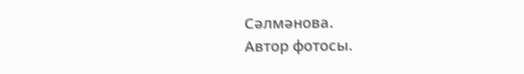Сәлмәнова.
Автор фотосы.